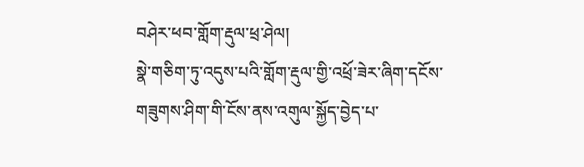བཤེར་ཕབ་གློག་རྡུལ་ཕྲ་ཤེལ།
སྣེ་གཅིག་ཏུ་འདུས་པའི་གློག་རྡུལ་གྱི་འཕྲོ་ཟེར་ཞིག་དངོས་གཟུགས་ཤིག་གི་ངོས་ནས་འགུལ་སྐྱོད་བྱེད་པ་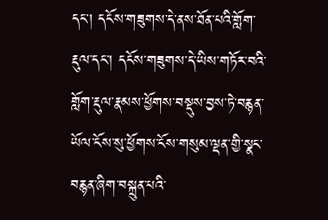དང་། དངོས་གཟུགས་དེ་ནས་ཐོན་པའི་གློག་རྡུལ་དང་། དངོས་གཟུགས་དེ་ཡིས་གཏོར་བའི་གློག་རྡུལ་རྣམས་ཕྱོགས་བསྡུས་བྱས་ཏེ་བརྙན་ཡོལ་ངོས་སུ་ཕྱོགས་ངོས་གསུམ་ལྡན་གྱི་སྣང་བརྙན་ཞིག་བསྐྲུན་པའི་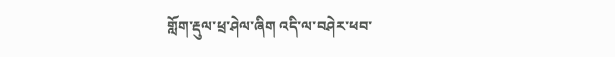གློག་རྡུལ་ཕྲ་ཤེལ་ཞིག འདི་ལ་བཤེར་ཕབ་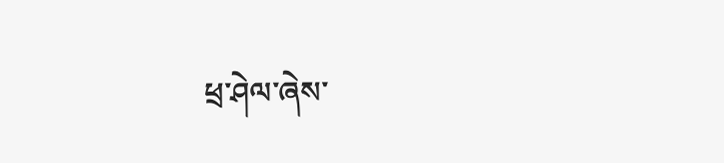ཕྲ་ཤེལ་ཞེས་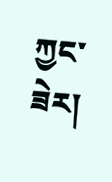ཀྱང་ཟེར།